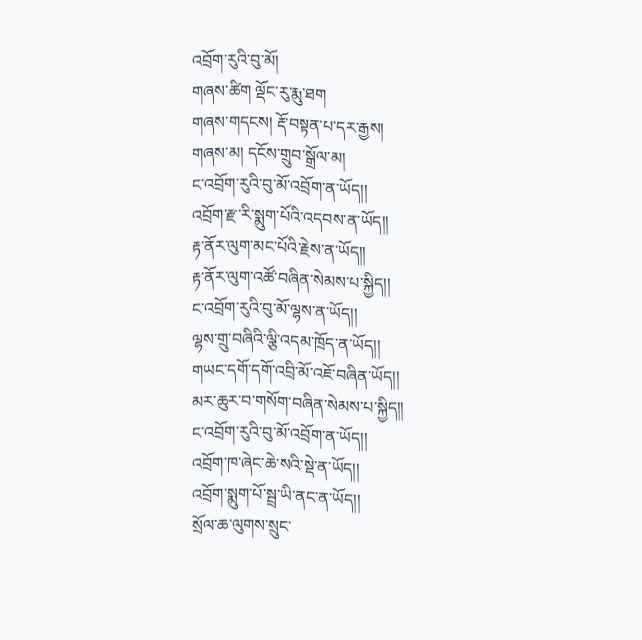འབྲོག་རུའི་བུ་མོ།
གཞས་ཚིག ལྡོང་རུ་རྨུ་ཐག
གཞས་གདངས། རྡོ་བསྟན་པ་དར་རྒྱས།
གཞས་མ། དངོས་གྲུབ་སྒྲོལ་མ།
ང་འབྲོག་རུའི་བུ་མོ་འབྲོག་ན་ཡོད།།
འབྲོག་རྫ་རི་སྨུག་པོའི་འདབས་ན་ཡོད།།
རྟ་ནོར་ལུག་མང་པོའི་རྗེས་ན་ཡོད།།
རྟ་ནོར་ལུག་འཚོ་བཞིན་སེམས་པ་སྐྱིད།།
ང་འབྲོག་རུའི་བུ་མོ་ལྷས་ན་ཡོད།།
ལྷས་གྲུ་བཞིའི་ལྕི་འདམ་ཁྲོད་ན་ཡོད།།
གཡང་དགོ་དགོ་འབྲི་མོ་འཇོ་བཞིན་ཡོད།།
མར་ཆུར་བ་གསོག་བཞིན་སེམས་པ་སྐྱིད།།
ང་འབྲོག་རུའི་བུ་མོ་འབྲོག་ན་ཡོད།།
འབྲོག་ཁ་ཞེང་ཆེ་སའི་སྡེ་ན་ཡོད།།
འབྲོག་སྨུག་པོ་སྦྲ་ཡི་ནང་ན་ཡོད།།
སྲོལ་ཆ་ལུགས་སྲུང་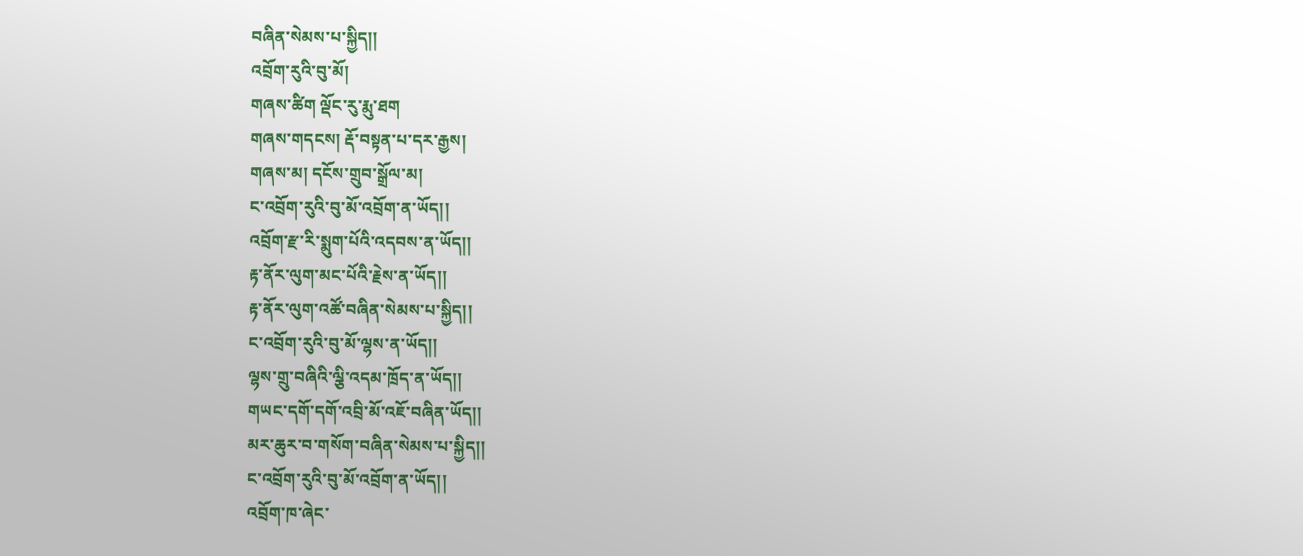བཞིན་སེམས་པ་སྐྱིད།།
འབྲོག་རུའི་བུ་མོ།
གཞས་ཚིག ལྡོང་རུ་རྨུ་ཐག
གཞས་གདངས། རྡོ་བསྟན་པ་དར་རྒྱས།
གཞས་མ། དངོས་གྲུབ་སྒྲོལ་མ།
ང་འབྲོག་རུའི་བུ་མོ་འབྲོག་ན་ཡོད།།
འབྲོག་རྫ་རི་སྨུག་པོའི་འདབས་ན་ཡོད།།
རྟ་ནོར་ལུག་མང་པོའི་རྗེས་ན་ཡོད།།
རྟ་ནོར་ལུག་འཚོ་བཞིན་སེམས་པ་སྐྱིད།།
ང་འབྲོག་རུའི་བུ་མོ་ལྷས་ན་ཡོད།།
ལྷས་གྲུ་བཞིའི་ལྕི་འདམ་ཁྲོད་ན་ཡོད།།
གཡང་དགོ་དགོ་འབྲི་མོ་འཇོ་བཞིན་ཡོད།།
མར་ཆུར་བ་གསོག་བཞིན་སེམས་པ་སྐྱིད།།
ང་འབྲོག་རུའི་བུ་མོ་འབྲོག་ན་ཡོད།།
འབྲོག་ཁ་ཞེང་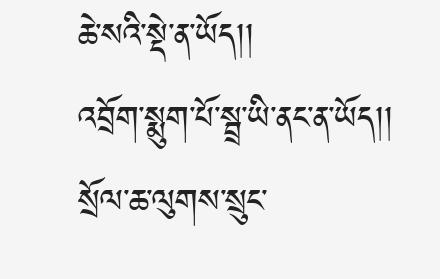ཆེ་སའི་སྡེ་ན་ཡོད།།
འབྲོག་སྨུག་པོ་སྦྲ་ཡི་ནང་ན་ཡོད།།
སྲོལ་ཆ་ལུགས་སྲུང་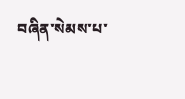བཞིན་སེམས་པ་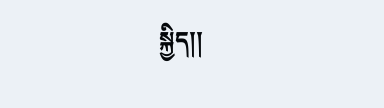སྐྱིད།།